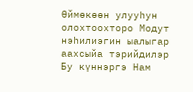Өймөкөөн улууһун олохтоохторо Модут нэһилиэгин ыалыгар аахсыйа тэрийдилэр
Бу күннэргэ Нам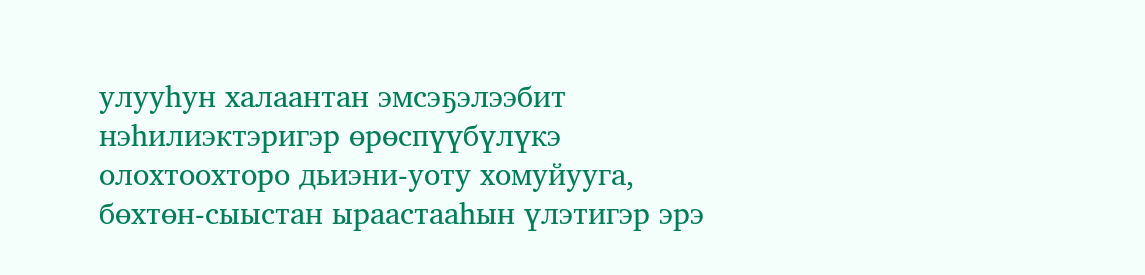улууһун халаантан эмсэҕэлээбит нэһилиэктэригэр өрөспүүбүлүкэ олохтоохторо дьиэни-уоту хомуйууга, бөхтөн-сыыстан ыраастааһын үлэтигэр эрэ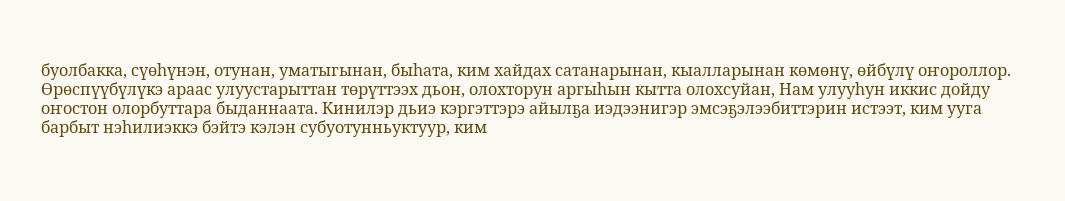буолбакка, сүөһүнэн, отунан, уматыгынан, быһата, ким хайдах сатанарынан, кыалларынан көмөнү, өйбүлү оҥороллор.
Өрөспүүбүлүкэ араас улуустарыттан төрүттээх дьон, олохторун аргыһын кытта олохсуйан, Нам улууһун иккис дойду оҥостон олорбуттара быданнаата. Кинилэр дьиэ кэргэттэрэ айылҕа иэдээнигэр эмсэҕэлээбиттэрин истээт, ким ууга барбыт нэһилиэккэ бэйтэ кэлэн субуотунньуктуур, ким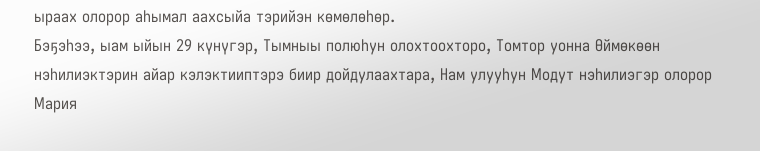ыраах олорор аһымал аахсыйа тэрийэн көмөлөһөр.
Бэҕэһээ, ыам ыйын 29 күнүгэр, Тымныы полюһун олохтоохторо, Томтор уонна Өймөкөөн нэһилиэктэрин айар кэлэктииптэрэ биир дойдулаахтара, Нам улууһун Модут нэһилиэгэр олорор Мария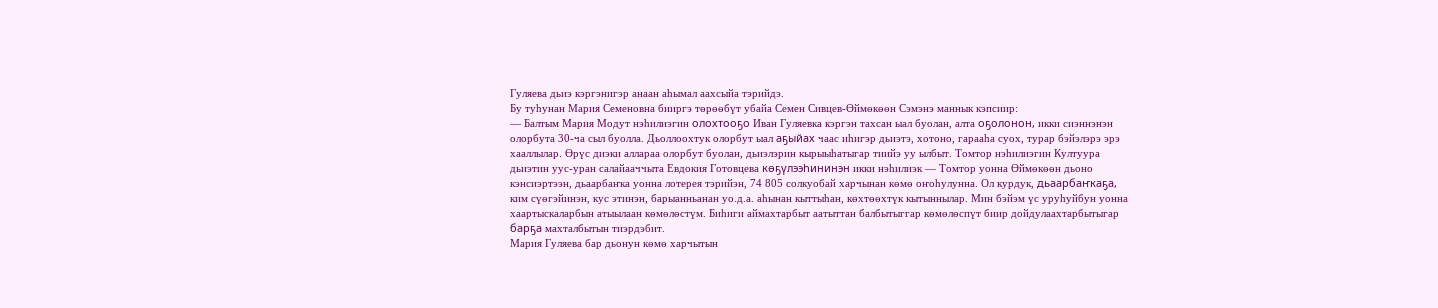Гуляева дьиэ кэргэнигэр анаан аһымал аахсыйа тэрийдэ.
Бу туһунан Мария Семеновна бииргэ төрөөбүт убайа Семен Сивцев-Өймөкөөн Сэмэнэ маннык кэпсиир:
— Балтым Мария Модут нэһилиэгин олохтооҕо Иван Гуляевка кэргэн тахсан ыал буолан, алта оҕолонон, икки сиэннэнэн олорбута 30-ча сыл буолла. Дьоллоохтук олорбут ыал аҕыйах чаас иһигэр дьиэтэ, хотоно, гарааһа суох, турар бэйэлэрэ эрэ хааллылар. Өрүс диэки аллараа олорбут буолан, дьиэлэрин кырыыһатыгар тиийэ уу ылбыт. Томтор нэһилиэгин Култуура дьиэтин уус-уран салайааччыта Евдокия Готовцева көҕүлээһининэн икки нэһилиэк — Томтор уонна Өймөкөөн дьоно кэнсиэртээн, дьаарбаҥка уонна лотерея тэрийэн, 74 805 солкуобай харчынан көмө оҥоһулунна. Ол курдук, дьаарбаҥкаҕа, ким сүөгэйинэн, кус этинэн, барыанньанан уо.д.а. аһынан кыттыһан, көхтөөхтүк кытыннылар. Мин бэйэм үс уруһуйбун уонна хаартыскаларбын атыылаан көмөлөстүм. Биһиги аймахтарбыт аатыттан балбытыггар көмөлөспүт биир дойдулаахтарбытыгар барҕа махталбытын тиэрдэбит.
Мария Гуляева бар дьонун көмө харчытын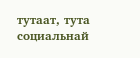тутаат, тута социальнай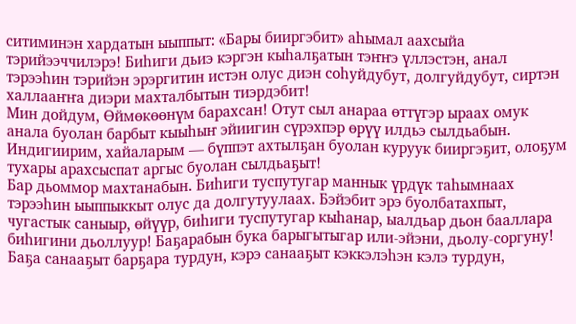ситиминэн хардатын ыыппыт: «Бары бииргэбит» аһымал аахсыйа тэрийээччилэрэ! Биһиги дьиэ кэргэн кыһалҕатын тэҥҥэ үллэстэн, анал тэрээһин тэрийэн эрэргитин истэн олус диэн соһуйдубут, долгуйдубут, сиртэн халлааҥҥа диэри махталбытын тиэрдэбит!
Мин дойдум, Өймөкөөнүм барахсан! Отут сыл анараа өттүгэр ыраах омук анала буолан барбыт кыыһыҥ эйиигин сүрэхпэр өрүү илдьэ сылдьабын. Индигиирим, хайаларым — бүппэт ахтылҕан буолан куруук бииргэҕит, олоҕум тухары арахсыспат аргыс буолан сылдьаҕыт!
Бар дьоммор махтанабын. Биһиги туспутугар маннык үрдүк таһымнаах тэрээһин ыыппыккыт олус да долгутуулаах. Бэйэбит эрэ буолбатахпыт, чугастык саныыр, өйүүр, биһиги туспутугар кыһанар, ыалдьар дьон бааллара биһигини дьоллуур! Баҕарабын бука барыгытыгар или-эйэни, дьолу-соргуну! Баҕа санааҕыт барҕара турдун, кэрэ санааҕыт кэккэлэһэн кэлэ турдун,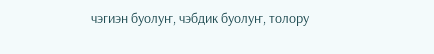чэгиэн буолуҥ, чэбдик буолуҥ, толору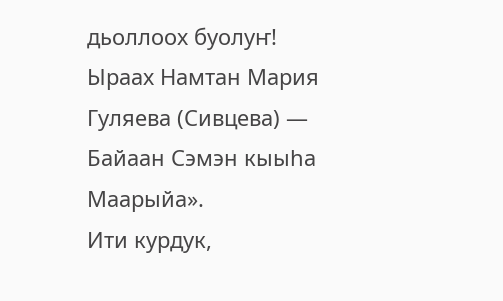дьоллоох буолуҥ!
Ыраах Намтан Мария Гуляева (Сивцева) — Байаан Сэмэн кыыһа Маарыйа».
Ити курдук,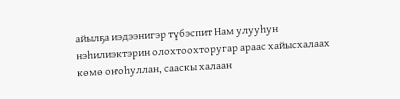айылҕа иэдээнигэр түбэспит Нам улууһун нэһилиэктэрин олохтоохторугар араас хайысхалаах көмө оҥоһуллан, сааскы халаан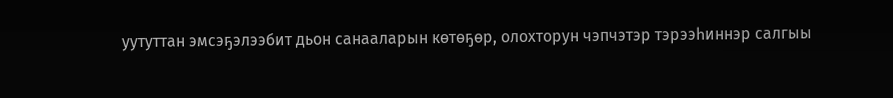уутуттан эмсэҕэлээбит дьон санааларын көтөҕөр, олохторун чэпчэтэр тэрээһиннэр салгыы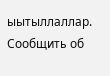ыытыллаллар.
Сообщить об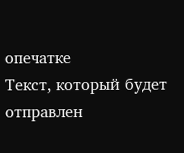опечатке
Текст, который будет отправлен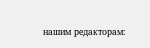нашим редакторам: